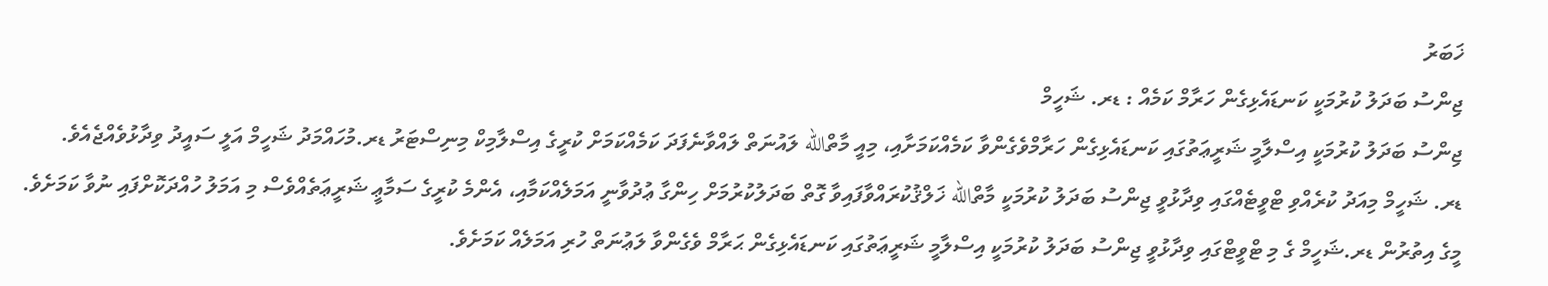ޚަބަރު
ޖިންސު ބަދަލު ކުރުމަކީ ކަނޑައެޅިގެން ހަރާމް ކަމެއް : ޑރ. ޝަހީމް
ޖިންސު ބަދަލު ކުރުމަކީ އިސްލާމީ ޝަރީޢަތުގައި ކަނޑައެޅިގެން ހަރާމްވެގެންވާ ކަމެއްކަމަށާއި، މިއީ މާތްالله ލައުނަތް ލައްވާނެފަދަ ކަމެއްކަމަށް ކުރީގެ އިސްލާމިކް މިނިސްޓަރު ޑރ.މުހައްމަދު ޝަހީމް އަލީ ސައީދު ވިދާޅުވެއްޖެއެވެ.
ޑރ. ޝަހީމް މިއަދު ކުރެއްވި ޓްވީޓެއްގައި ވިދާޅުވީ ޖިންސު ބަދަލު ކުރުމަކީ މާތްالله ޚަލްޤުކުރައްވާފައިވާ ގޮތް ބަދަލުކުރުމަށް ހިންގާ ޢުދުވާނީ އަމަލެއްކަމާއި، އެންމެ ކުރީގެ ސަމާޢީ ޝަރީޢަތެއްވެސް މި އަމަލު ހުއްދަކޮށްފައި ނުވާ ކަމަށެވެ.
މީގެ އިތުރުން ޑރ.ޝަހީމް ގެ މި ޓްވީޓްގައި ވިދާޅުވީ ޖިންސު ބަދަލު ކުރުމަކީ އިސްލާމީ ޝަރީޢަތުގައި ކަނޑައެޅިގެން ޙަރާމް ވެގެންވާ ލަޢުނަތް ހުރި އަމަލެއް ކަމަށެވެ.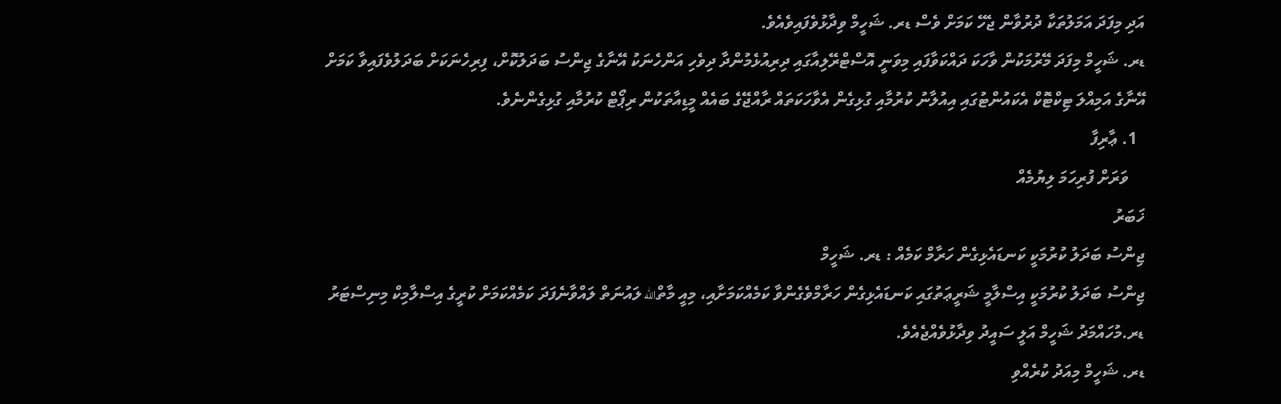އަދި މިފަދަ އަމަލުތަކާ ދުރުވާން ޖެހޭ ކަމަށް ވެސް ޑރ. ޝަހީމް ވިދާޅުވެފައިވެއެވެ.
ޑރ. ޝަހީމް މިފަދަ މޭރުމަކުން ވާހަކަ ދައްކަވާފައި މިވަނީ އޮސްޓްރޭލިއާގައި ދިރިއުޅެމުންދާ ދިވެހި އަންހެނަކު އޭނާގެ ޖިންސު ބަދަލުކޮށް، ފިރިހެނަކަށް ބަދަލުވެފައިވާ ކަމަށް އޭނާގެ އަމިއްލަ ޓިކްޓޮކް އެކައުންޓުގައި އިއުލާނު ކުރުމާއި ގުޅިގެން އެވާހަކަތައް ރާއްޖޭގެ ބައެއް މީޑިއާތަކުން ރިޕޯޓް ކުރުމާއި ގުޅިގެންނެވެ.
  1. ޢާރިފާ
    ވަރަށް ފުރިހަމަ ލިޔުމެއް
ޚަބަރު
ޖިންސު ބަދަލު ކުރުމަކީ ކަނޑައެޅިގެން ހަރާމް ކަމެއް : ޑރ. ޝަހީމް
ޖިންސު ބަދަލު ކުރުމަކީ އިސްލާމީ ޝަރީޢަތުގައި ކަނޑައެޅިގެން ހަރާމްވެގެންވާ ކަމެއްކަމަށާއި، މިއީ މާތްالله ލައުނަތް ލައްވާނެފަދަ ކަމެއްކަމަށް ކުރީގެ އިސްލާމިކް މިނިސްޓަރު ޑރ.މުހައްމަދު ޝަހީމް އަލީ ސައީދު ވިދާޅުވެއްޖެއެވެ.
ޑރ. ޝަހީމް މިއަދު ކުރެއްވި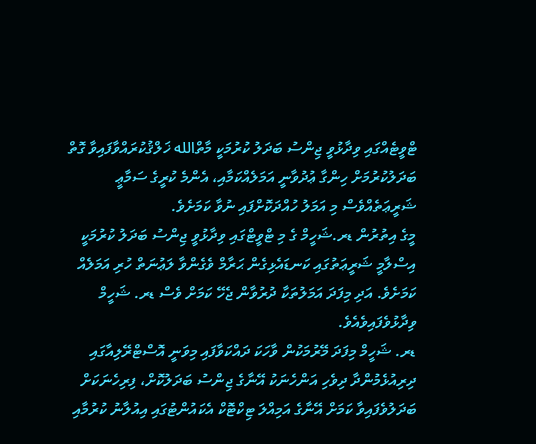ޓްވީޓެއްގައި ވިދާޅުވީ ޖިންސު ބަދަލު ކުރުމަކީ މާތްالله ޚަލްޤުކުރައްވާފައިވާ ގޮތް ބަދަލުކުރުމަށް ހިންގާ ޢުދުވާނީ އަމަލެއްކަމާއި، އެންމެ ކުރީގެ ސަމާޢީ ޝަރީޢަތެއްވެސް މި އަމަލު ހުއްދަކޮށްފައި ނުވާ ކަމަށެވެ.
މީގެ އިތުރުން ޑރ.ޝަހީމް ގެ މި ޓްވީޓްގައި ވިދާޅުވީ ޖިންސު ބަދަލު ކުރުމަކީ އިސްލާމީ ޝަރީޢަތުގައި ކަނޑައެޅިގެން ޙަރާމް ވެގެންވާ ލަޢުނަތް ހުރި އަމަލެއް ކަމަށެވެ. އަދި މިފަދަ އަމަލުތަކާ ދުރުވާން ޖެހޭ ކަމަށް ވެސް ޑރ. ޝަހީމް ވިދާޅުވެފައިވެއެވެ.
ޑރ. ޝަހީމް މިފަދަ މޭރުމަކުން ވާހަކަ ދައްކަވާފައި މިވަނީ އޮސްޓްރޭލިއާގައި ދިރިއުޅެމުންދާ ދިވެހި އަންހެނަކު އޭނާގެ ޖިންސު ބަދަލުކޮށް، ފިރިހެނަކަށް ބަދަލުވެފައިވާ ކަމަށް އޭނާގެ އަމިއްލަ ޓިކްޓޮކް އެކައުންޓުގައި އިއުލާނު ކުރުމާއި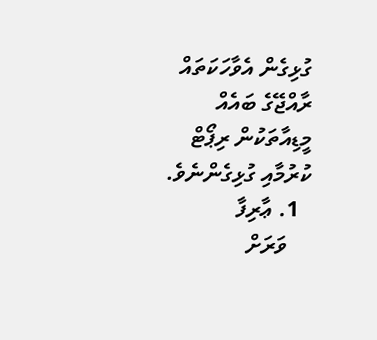ގުޅިގެން އެވާހަކަތައް ރާއްޖޭގެ ބައެއް މީޑިއާތަކުން ރިޕޯޓް ކުރުމާއި ގުޅިގެންނެވެ.
  1. ޢާރިފާ
    ވަރަށް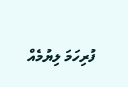ފުރިހަމަ ލިޔުމެއް